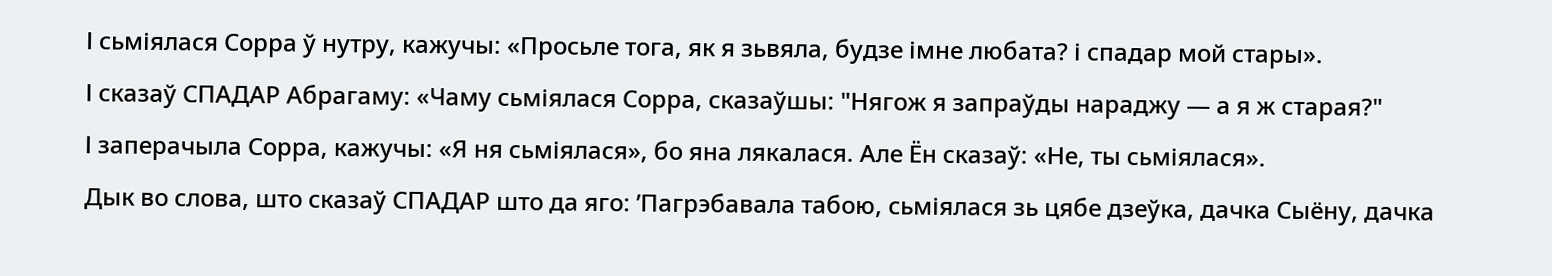І сьміялася Сорра ў нутру, кажучы: «Просьле тога, як я зьвяла, будзе імне любата? і спадар мой стары».
І сказаў СПАДАР Абрагаму: «Чаму сьміялася Сорра, сказаўшы: "Нягож я запраўды нараджу — а я ж старая?"
І заперачыла Сорра, кажучы: «Я ня сьміялася», бо яна лякалася. Але Ён сказаў: «Не, ты сьміялася».
Дык во слова, што сказаў СПАДАР што да яго: ’Пагрэбавала табою, сьміялася зь цябе дзеўка, дачка Сыёну, дачка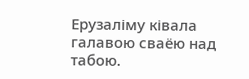Ерузаліму ківала галавою сваёю над табою.